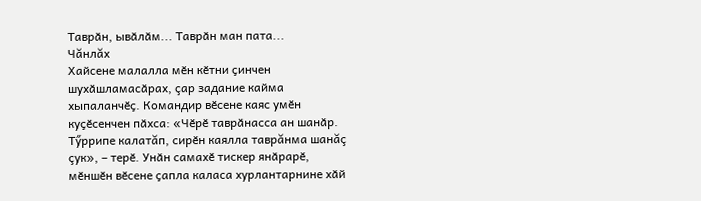Таврӑн, ывӑлӑм... Таврӑн ман пата...
Чăнлăх
Хайсене малалла мӗн кӗтни ҫинчен шухӑшламасӑрах, çар задание кайма хыпаланчӗҫ. Командир вӗсене каяс умӗн куҫӗсенчен пӑхса: «Чӗрӗ таврӑнасса ан шанӑр. Тӳррипе калатăп, сирӗн каялла таврăнма шанăç çук», – терӗ. Унӑн самахӗ тискер янӑрарӗ, мӗншӗн вӗсене ҫапла каласа хурлантарнине хӑй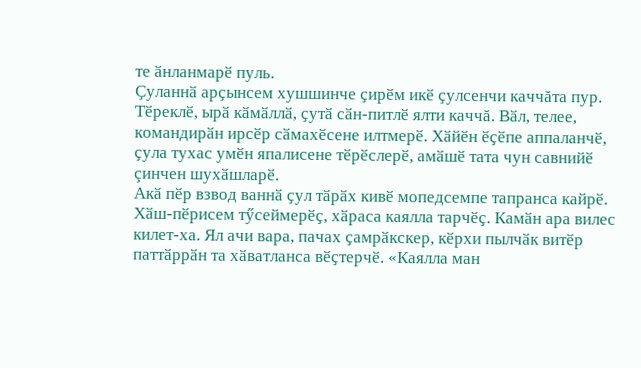те ӑнланмарӗ пуль.
Ҫуланнӑ арҫынсем хушшинче ҫирӗм икӗ ҫулсенчи каччăта пур. Тӗреклӗ, ырӑ кӑмӑллӑ, ҫутӑ сӑн-питлӗ ялти каччă. Вӑл, телее, командирӑн ирсӗр сӑмахӗсене илтмерӗ. Хӑйӗн ӗҫӗпе аппаланчӗ, ҫула тухас умӗн япалисене тӗрӗслерӗ, амӑшӗ тата чун савнийӗ çинчен шухӑшларӗ.
Акӑ пӗр взвод ваннӑ ҫул тӑрӑх кивӗ мопедсемпе тапранса кайрӗ. Хӑш-пӗрисем тӳсеймерӗҫ, хӑраса каялла тарчӗҫ. Камӑн ара вилес килет-ха. Ял ачи вара, пачах ҫамрӑкскер, кӗрхи пылчӑк витӗр паттӑррӑн та хӑватланса вӗҫтерчӗ. «Каялла ман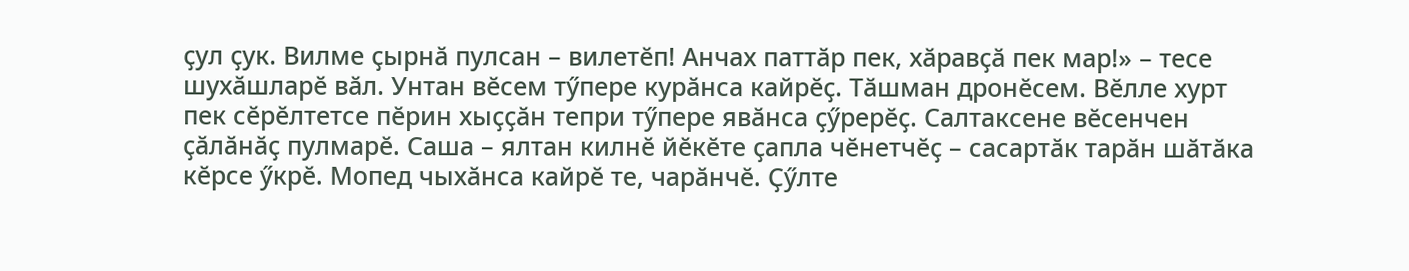ҫул ҫук. Вилме ҫырнӑ пулсан – вилетӗп! Анчах паттӑр пек, хӑравҫӑ пек мар!» – тесе шухӑшларӗ вӑл. Унтан вӗсем тӳпере курӑнса кайрӗҫ. Тӑшман дронӗсем. Вӗлле хурт пек сӗрӗлтетсе пӗрин хыҫҫӑн тепри тӳпере явӑнса ҫӳрерӗҫ. Салтаксене вӗсенчен ҫӑлӑнӑҫ пулмарӗ. Саша – ялтан килнӗ йӗкӗте ҫапла чӗнетчӗҫ – сасартӑк тарӑн шӑтӑка кӗрсе ӳкрӗ. Мопед чыхӑнса кайрӗ те, чарӑнчӗ. Ҫӳлте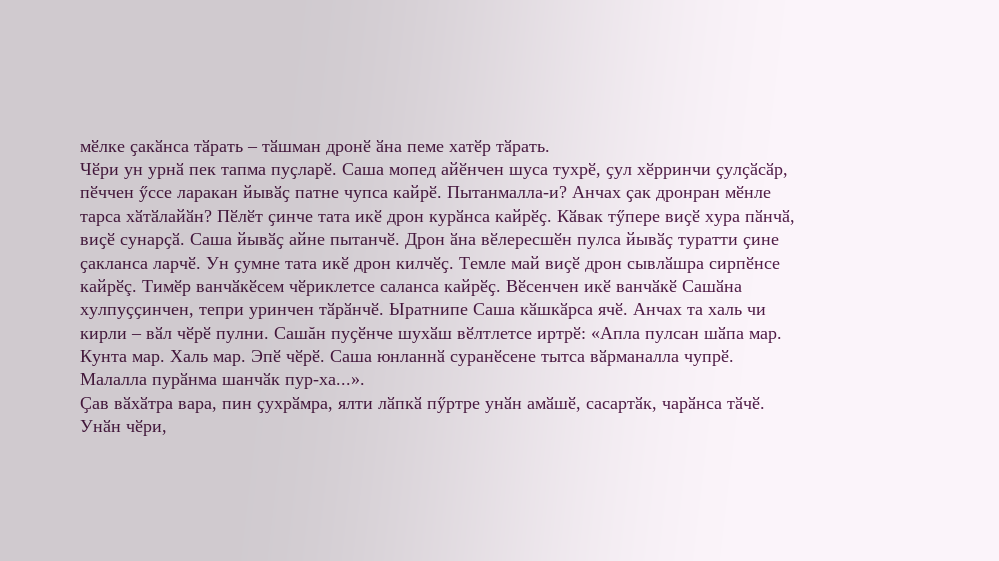мӗлке ҫакӑнса тӑрать – тӑшман дронӗ ӑна пеме хатӗр тӑрать.
Чӗри ун урнӑ пек тапма пуҫларӗ. Саша мопед айӗнчен шуса тухрӗ, ҫул хӗрринчи ҫулҫӑсӑр, пӗччен ӳссе ларакан йывӑҫ патне чупса кайрӗ. Пытанмалла-и? Анчах ҫак дронран мӗнле тарса хӑтӑлайӑн? Пӗлӗт ҫинче тата икӗ дрон курӑнса кайрӗҫ. Кӑвак тӳпере виҫӗ хура пӑнчӑ, виҫӗ сунарҫӑ. Саша йывӑҫ айне пытанчӗ. Дрон ӑна вӗлересшӗн пулса йывӑҫ туратти ҫине ҫакланса ларчӗ. Ун ҫумне тата икӗ дрон килчӗҫ. Темле май виҫӗ дрон сывлӑшра сирпӗнсе кайрӗç. Тимӗр ванчӑкӗсем чӗриклетсе саланса кайрӗҫ. Вӗсенчен икӗ ванчӑкӗ Сашӑна хулпуҫҫинчен, тепри уринчен тӑрӑнчӗ. Ыратнипе Саша кӑшкӑрса ячӗ. Анчах та халь чи кирли – вӑл чӗрӗ пулни. Сашăн пуҫӗнче шухӑш вӗлтлетсе иртрӗ: «Апла пулсан шӑпа мар. Кунта мар. Халь мар. Эпӗ чӗрӗ. Саша юнланнӑ суранӗсене тытса вӑрманалла чупрӗ. Малалла пурӑнма шанчӑк пур-ха...».
Ҫав вӑхӑтра вара, пин ҫухрӑмра, ялти лӑпкӑ пӳртре унӑн амӑшӗ, сасартӑк, чарӑнса тӑчӗ. Унӑн чӗри,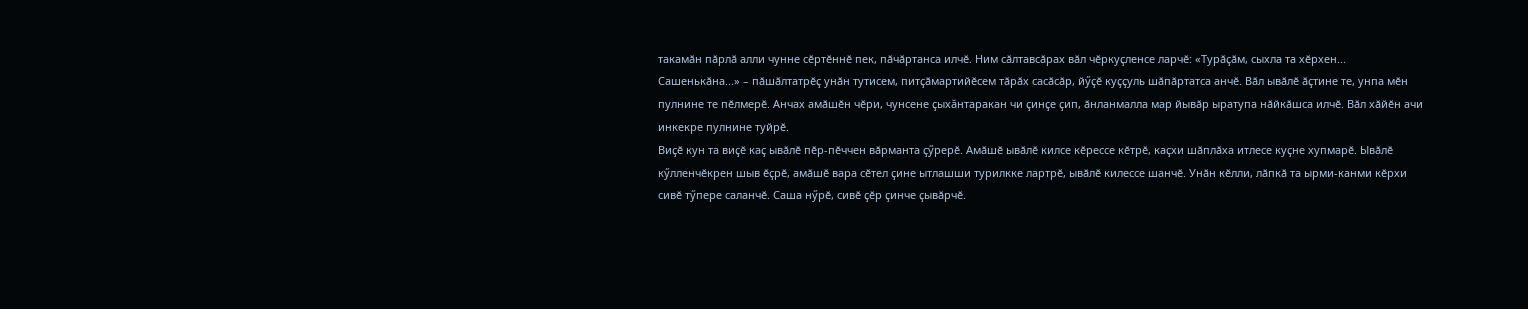такамӑн пӑрлӑ алли чунне сӗртӗннӗ пек, пӑчӑртанса илчӗ. Ним сӑлтавсӑрах вӑл чӗркуҫленсе ларчӗ: «Турӑҫӑм, сыхла та хӗрхен... Сашенькӑна...» – пӑшӑлтатрӗҫ унӑн тутисем, питҫӑмартийӗсем тӑрӑх сасӑсӑр, йӳҫӗ куҫҫуль шӑпӑртатса анчӗ. Вӑл ывӑлӗ ӑҫтине те, унпа мӗн пулнине те пӗлмерӗ. Анчах амӑшӗн чӗри, чунсене ҫыхăнтаракан чи ҫинҫе ҫип, ӑнланмалла мар йывӑр ыратупа нӑйкӑшса илчӗ. Вӑл хӑйӗн ачи инкекре пулнине туйрӗ.
Виҫӗ кун та виҫӗ каҫ ывӑлӗ пӗр-пӗччен вӑрманта ҫӳрерӗ. Амӑшӗ ывӑлӗ килсе кӗрессе кӗтрӗ, каҫхи шӑплӑха итлесе куҫне хупмарӗ. Ывӑлӗ кӳлленчӗкрен шыв ӗҫрӗ, амӑшӗ вара сӗтел ҫине ытлашши турилкке лартрӗ, ывӑлӗ килессе шанчӗ. Унӑн кӗлли, лӑпкӑ та ырми-канми кӗрхи сивӗ тӳпере саланчӗ. Саша нӳрӗ, сивӗ ҫӗр ҫинче ҫывӑрчӗ.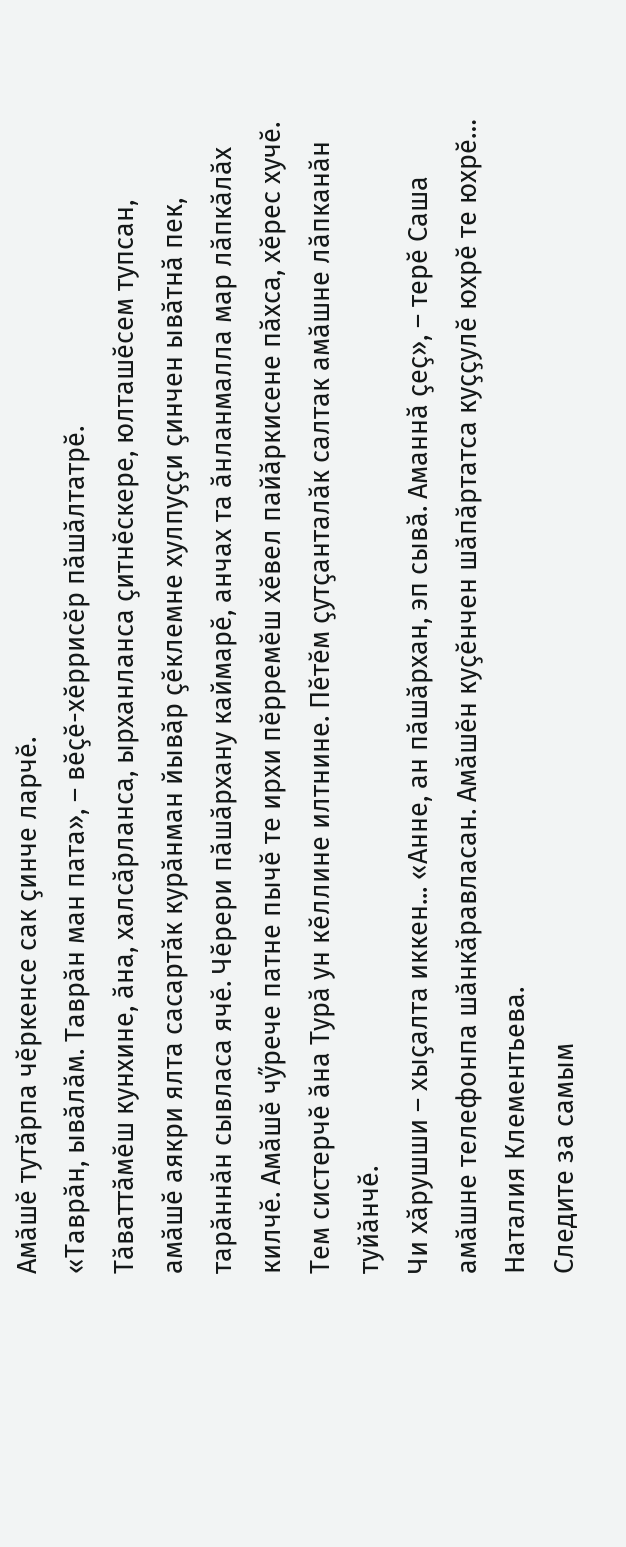Амӑшӗ тутӑрпа чӗркенсе сак ҫинче ларчӗ.
«Таврӑн, ывӑлӑм. Таврӑн ман пата», – вӗҫӗ-хӗррисӗр пӑшӑлтатрӗ.
Тӑваттӑмӗш кунхине, ӑна, халсӑрланса, ырханланса ҫитнӗскере, юлташӗсем тупсан, амӑшӗ аякри ялта сасартӑк курӑнман йывӑр ҫӗклемне хулпуҫҫи ҫинчен ывӑтнӑ пек, тарӑннӑн сывласа ячӗ. Чӗрери пӑшӑрхану каймарӗ, анчах та ӑнланмалла мар лӑпкӑлӑх килчӗ. Амӑшӗ чӳрече патне пычӗ те ирхи пӗрремӗш хӗвел пайӑркисене пӑхса, хӗрес хучӗ. Тем систерчӗ ӑна Турӑ ун кӗллине илтнине. Пӗтӗм ҫутҫанталӑк салтак амӑшне лӑпканӑн туйӑнчӗ.
Чи хӑрушши – хыҫалта иккен... «Анне, ан пӑшӑрхан, эп сывӑ. Аманнӑ ҫеҫ», – терӗ Саша амӑшне телефонпа шӑнкӑравласан. Амӑшӗн куҫӗнчен шӑпӑртатса куҫҫулӗ юхрӗ те юхрӗ…
Наталия Клементьева.
Следите за самым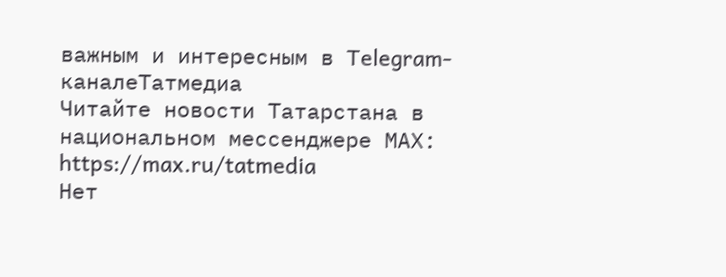важным и интересным в Telegram-каналеТатмедиа
Читайте новости Татарстана в национальном мессенджере MАХ: https://max.ru/tatmedia
Нет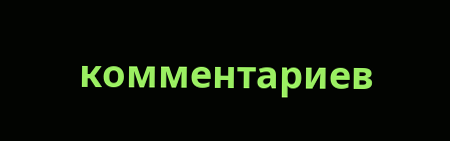комментариев